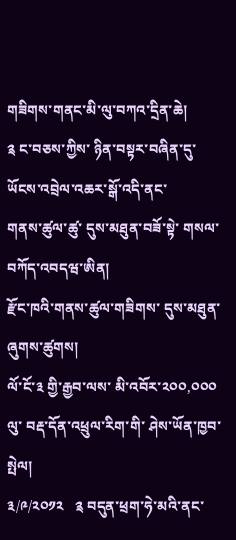གཟིགས་གནང་མི་ལུ་བཀའ་དྲིན་ཆེ།
༉ ང་བཅས་ཀྱིས་ ཉིན་བསྟར་བཞིན་དུ་
ཡོངས་འབྲེལ་འཆར་སྒོ་འདི་ནང་
གནས་ཚུལ་ཚུ་ དུས་མཐུན་བཟོ་སྟེ་ གསལ་བཀོད་འབདཝ་ཨིན།
རྫོང་ཁའི་གནས་ཚུལ་གཟིགས་ དུས་མཐུན་ཞུགས་ཚུགས།
ལོ་ངོ་༣ གྱི་རྒྱབ་ལས་ མི་འབོར་༢༠༠,༠༠༠ ལུ་ བརྡ་དོན་འཕྲུལ་རིག་གི་ ཤེས་ཡོན་ཁྱབ་སྤེལ།
༣/༩/༢༠༡༢   ༉ བདུན་ཕྲག་ཧེ་མའི་ནང་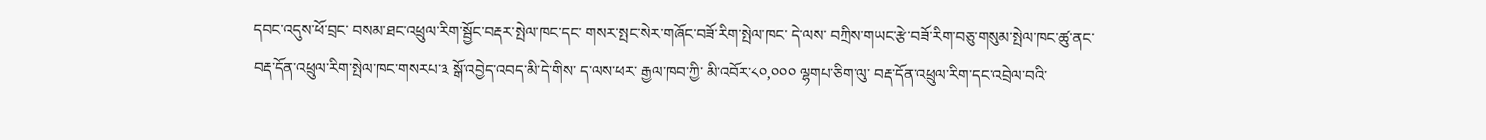དབང་འདུས་ཕོ་བྲང་ བསམ་ཐང་འཕྲུལ་རིག་སྦྱོང་བརྡར་སྤེལ་ཁང་དང་ གསར་སྤང་སེར་གཞོང་བཟོ་རིག་སྤེལ་ཁང་ དེ་ལས་ བཀྲིས་གཡང་རྩེ་བཟོ་རིག་བཅུ་གསུམ་སྤེལ་ཁང་ཚུ་ནང་ བརྡ་དོན་འཕྲུལ་རིག་སྤེལ་ཁང་གསརཔ་༣ སྒོ་འབྱེད་འབད་མི་དེ་གིས་ ད་ལས་ཕར་ རྒྱལ་ཁབ་ཀྱི་ མི་འབོར་༨༠,༠༠༠ ལྷགཔ་ཅིག་ལུ་ བརྡ་དོན་འཕྲུལ་རིག་དང་འབྲེལ་བའི་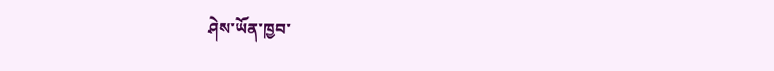ཤེས་ཡོན་ཁྱབ་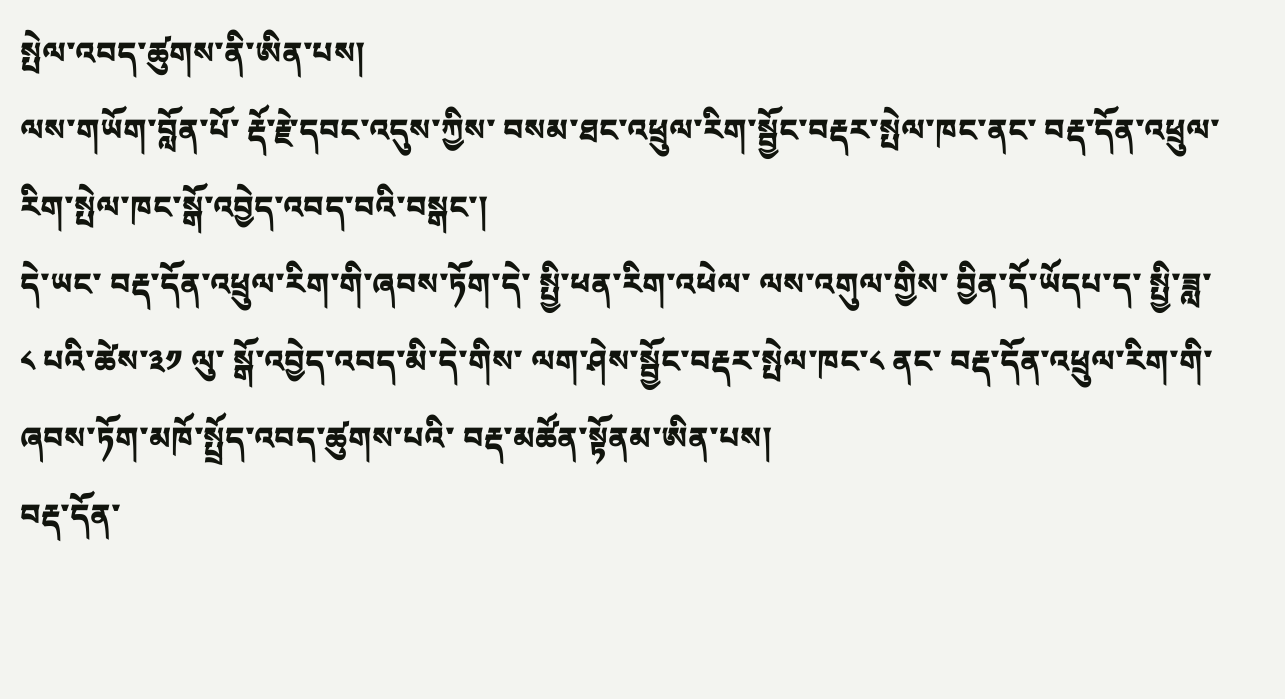སྤེལ་འབད་ཚུགས་ནི་ཨིན་པས།
ལས་གཡོག་བློན་པོ་ རྡོ་རྗེ་དབང་འདུས་ཀྱིས་ བསམ་ཐང་འཕྲུལ་རིག་སྦྱོང་བརྡར་སྤེལ་ཁང་ནང་ བརྡ་དོན་འཕྲུལ་རིག་སྤེལ་ཁང་སྒོ་འབྱེད་འབད་བའི་བསྒང་།
དེ་ཡང་ བརྡ་དོན་འཕྲུལ་རིག་གི་ཞབས་ཏོག་དེ་ སྤྱི་ཕན་རིག་འཕེལ་ ལས་འགུལ་གྱིས་ བྱིན་དོ་ཡོདཔ་ད་ སྤྱི་ཟླ་༨ པའི་ཚེས་༣༡ ལུ་ སྒོ་འབྱེད་འབད་མི་དེ་གིས་ ལག་ཤེས་སྦྱོང་བརྡར་སྤེལ་ཁང་༨ ནང་ བརྡ་དོན་འཕྲུལ་རིག་གི་ ཞབས་ཏོག་མཁོ་སྤྲོད་འབད་ཚུགས་པའི་ བརྡ་མཚོན་སྟོནམ་ཨིན་པས།
བརྡ་དོན་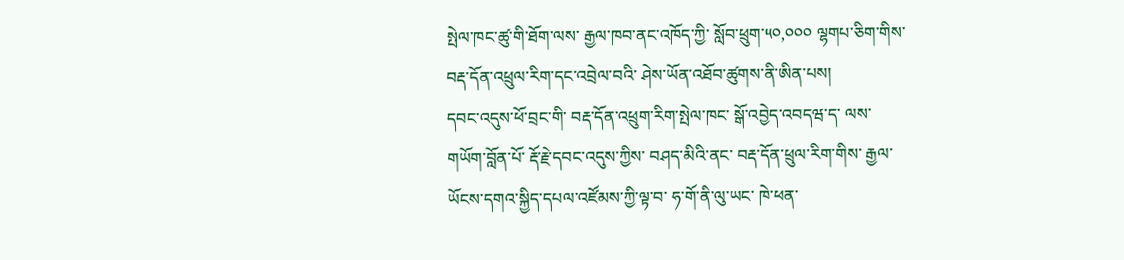སྤེལ་ཁང་ཚུ་གི་ཐོག་ལས་ རྒྱལ་ཁབ་ནང་འཁོད་ཀྱི་ སློབ་ཕྲུག་༥༠,༠༠༠ ལྷགཔ་ཅིག་གིས་ བརྡ་དོན་འཕྲུལ་རིག་དང་འབྲེལ་བའི་ ཤེས་ཡོན་འཐོབ་ཚུགས་ནི་ཨིན་པས།
དབང་འདུས་ཕོ་བྲང་གི་ བརྡ་དོན་འཕྲུག་རིག་སྤེལ་ཁང་ སྒོ་འབྱེད་འབདཝ་ད་ ལས་གཡོག་བློན་པོ་ རྡོ་རྗེ་དབང་འདུས་ཀྱིས་ བཤད་མིའི་ནང་ བརྡ་དོན་ཕྲུལ་རིག་གིས་ རྒྱལ་ཡོངས་དགའ་སྐྱིད་དཔལ་འཛོམས་ཀྱི་ལྟ་བ་ ཧ་གོ་ནི་ལུ་ཡང་ ཁེ་ཕན་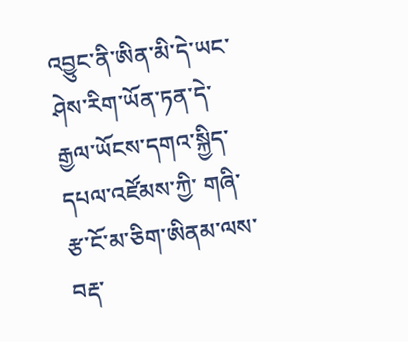འབྱུང་ནི་ཨིན་མི་དེ་ཡང་ ཤེས་རིག་ཡོན་ཏན་དེ་ རྒྱལ་ཡོངས་དགའ་སྐྱིད་དཔལ་འཛོམས་ཀྱི་ གཞི་རྩ་ངོ་མ་ཅིག་ཨིནམ་ལས་ བརྡ་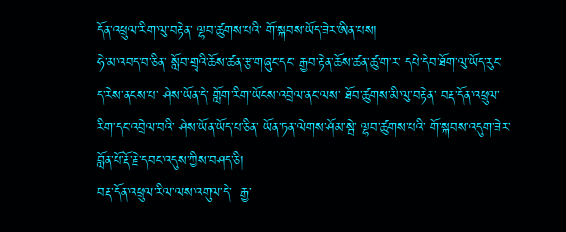དོན་འཕྲུལ་རིག་ལུ་བརྟེན་ ལྷབ་ཚུགས་པའི་ གོ་སྐབས་ཡོད་ཟེར་ཨིན་པས།
ཧེ་མ་འབད་བ་ཅིན་ སློབ་གྲྭའི་ཆོས་ཚན་རྩ་གཞུང་དང་ རྒྱབ་རྟེན་ཆོས་ཚན་ཚུ་ག་ར་ དཔེ་དེབ་ཐོག་ལུ་ཡོད་རུང་ ད་རེས་ནངས་པ་ ཤེས་ཡོན་དེ་ གློག་རིག་ཡོངས་འབྲེལ་ནང་ལས་ ཐོབ་ཚུགས་མི་ལུ་བརྟེན་ བརྡ་དོན་འཕྲུལ་རིག་དང་འབྲེལ་བའི་ ཤེས་ཡོན་ཡོད་པ་ཅིན་ ཡོན་ཏན་ལེགས་ཤོམ་སྦེ་ ལྷབ་ཚུགས་པའི་ གོ་སྐབས་འདུག་ཟེར་ བློན་པོ་རྡོ་རྗེ་དབང་འདུས་ཀྱིས་བཤད་ཅི།
བརྡ་དོན་འཕྲུལ་རིལ་ལས་འགུལ་དེ་  རྒྱ་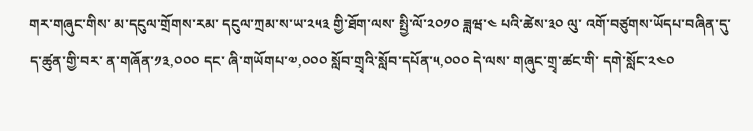གར་གཞུང་གིས་ མ་དངུལ་གྲོགས་རམ་ དངུལ་ཀྲམ་ས་ཡ་༢༥༣ གྱི་ཐོག་ལས་ སྤྱི་ལོ་༢༠༡༠ ཟླཝ་༤ པའི་ཚེས་༣༠ ལུ་ འགོ་བཙུགས་ཡོདཔ་བཞིན་དུ་ ད་ཚུན་གྱི་བར་ ན་གཞོན་༡༣,༠༠༠ དང་ ཞི་གཡོགཔ་༧,༠༠༠ སློབ་གྲྭའི་སློབ་དཔོན་༥,༠༠༠ དེ་ལས་ གཞུང་གྲྭ་ཚང་གི་ དགེ་སློང་༢༤༠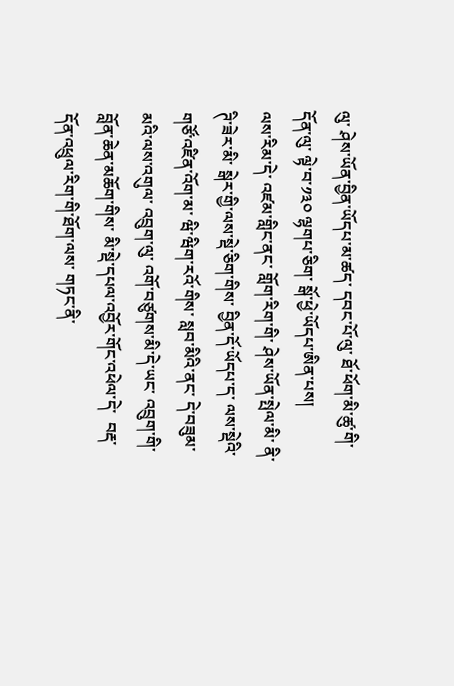ལུ་ ཤེས་ཡོན་བྱིན་ཡོདཔ་མ་ཚད་ དབང་པོ་ལུ་ ཐོ་ཕོག་མི་ཚུ་གི་དོན་ལུ་ ལྟེ་བ་༡༣༠ ལྷགཔ་ཅིག་ སྒོ་ཕྱེ་ཡོདཔ་ཨིན་པས།
ལས་རིམ་དེ་ འཛམ་གླིང་ནང་ གློག་རིག་གི་ ཤེས་ཡོན་སྤེལ་མི་ ནི་ཊི་ཟེར་མི་ སྒེར་གྱི་ལས་སྡེ་ཅིག་གིས་ བྱིན་དོ་ཡོདཔ་ད་ ལས་སྡེའི་གཙོ་འཛིན་འོག་མ་ ཝི་ཝིག་རའོ་གིས་ སླབ་མིའི་ནང་ དེ་བཟུམ་མའི་ལས་འགུལ་ འབྲུག་ལུ་ འགོ་བཙུགས་མི་དེ་ཡང་ འབྲུག་གི་བློན་ཆེན་མཆོག་གིས་ མི་སྡེ་དཔལ་འབྱོར་གོང་འཕེལ་དེ་  བརྡ་དོན་འཕྲུལ་རིག་གི་ཐོག་ལས་ གཏང་ནི་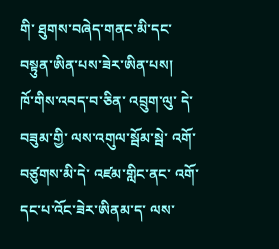གི་ ཐུགས་བཞེད་གནང་མི་དང་བསྟུན་ཨིན་པས་ཟེར་ཨིན་པས།
ཁོ་གིས་འབད་བ་ཅིན་ འབྲུག་ལུ་ དེ་བཟུམ་གྱི་ ལས་འགུལ་སྦོམ་སྦེ་ འགོ་བཙུགས་མི་དེ་ འཛམ་གླིང་ནང་ འགོ་དང་པ་འོང་ཟེར་ཨིནམ་ད་ ལས་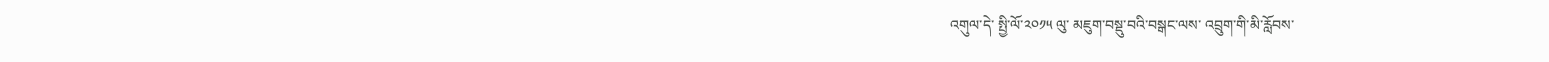འགུལ་དེ་ སྤྱི་ལོ་༢༠༡༥ ལུ་ མཇུག་བསྡུ་བའི་བསྒང་ལས་ འབྲུག་གི་མི་རློབས་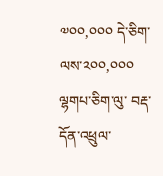༧༠༠,༠༠༠ དེ་ཅིག་ལས་༢༠༠,༠༠༠ ལྷགཔ་ཅིག་ལུ་ བརྡ་དོན་འཕྲུལ་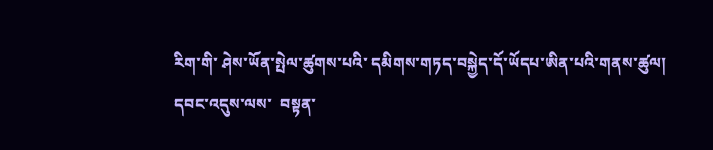རིག་གི་ ཤེས་ཡོན་སྤེལ་ཚུགས་པའི་ དམིགས་གཏད་བསྐྱེད་དོ་ཡོདཔ་ཨིན་པའི་གནས་ཚུལ།
དབང་འདུས་ལས་  བསྟན་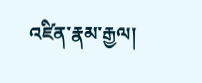འཛིན་རྣམ་རྒྱལ།